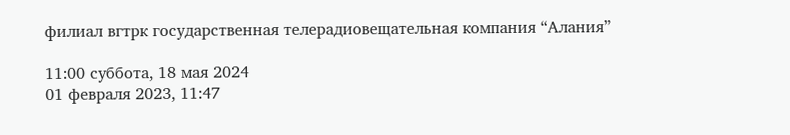филиал вгтрк государственная телерадиовещательная компания “Алания”

11:00 суббота, 18 мая 2024
01 февраля 2023, 11:47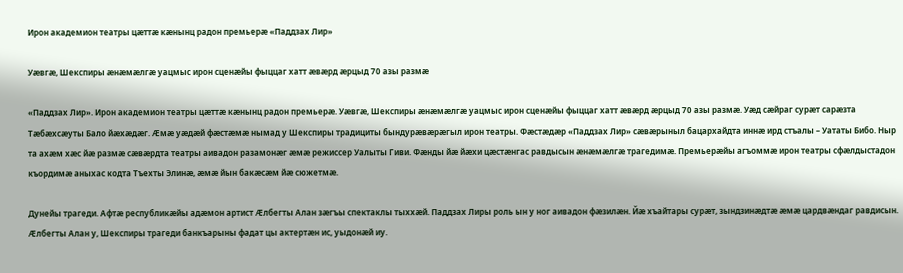Ирон академион театры цæттæ кæнынц радон премьерæ «Паддзах Лир»

Уæвгæ, Шекспиры æнæмæлгæ уацмыс ирон сценæйы фыццаг хатт æвæрд æрцыд 70 азы размæ

«Паддзах Лир». Ирон академион театры цæттæ кæнынц радон премьерæ. Уæвгæ, Шекспиры æнæмæлгæ уацмыс ирон сценæйы фыццаг хатт æвæрд æрцыд 70 азы размæ. Уæд сæйраг сурæт сарæзта Тæбæхсæуты Бало йæхæдæг. Æмæ уæдæй фæстæмæ нымад у Шекспиры традициты бындурæвæрæгыл ирон театры. Фæстæдæр «Паддзах Лир» сæвæрыныл бацархайдта иннæ ирд стъалы – Уататы Бибо. Ныр та ахæм хæс йæ размæ сæвæрдта театры аивадон разамонæг æмæ режиссер Уалыты Гиви. Фæнды йæ йæхи цæстæнгас равдысын æнæмæлгæ трагедимæ. Премьерæйы агъоммæ ирон театры сфæлдыстадон къордимæ аныхас кодта Тъехты Элинæ, æмæ йын бакæсæм йæ сюжетмæ.

Дунейы трагеди. Афтæ республикæйы адæмон артист Æлбегты Алан зæгъы спектаклы тыххæй. Паддзах Лиры роль ын у ног аивадон фæзилæн. Йæ хъайтары сурæт, зындзинæдтæ æмæ цардвæндаг равдисын. Æлбегты Алан у, Шекспиры трагеди банкъарыны фадат цы актертæн ис, уыдонæй иу.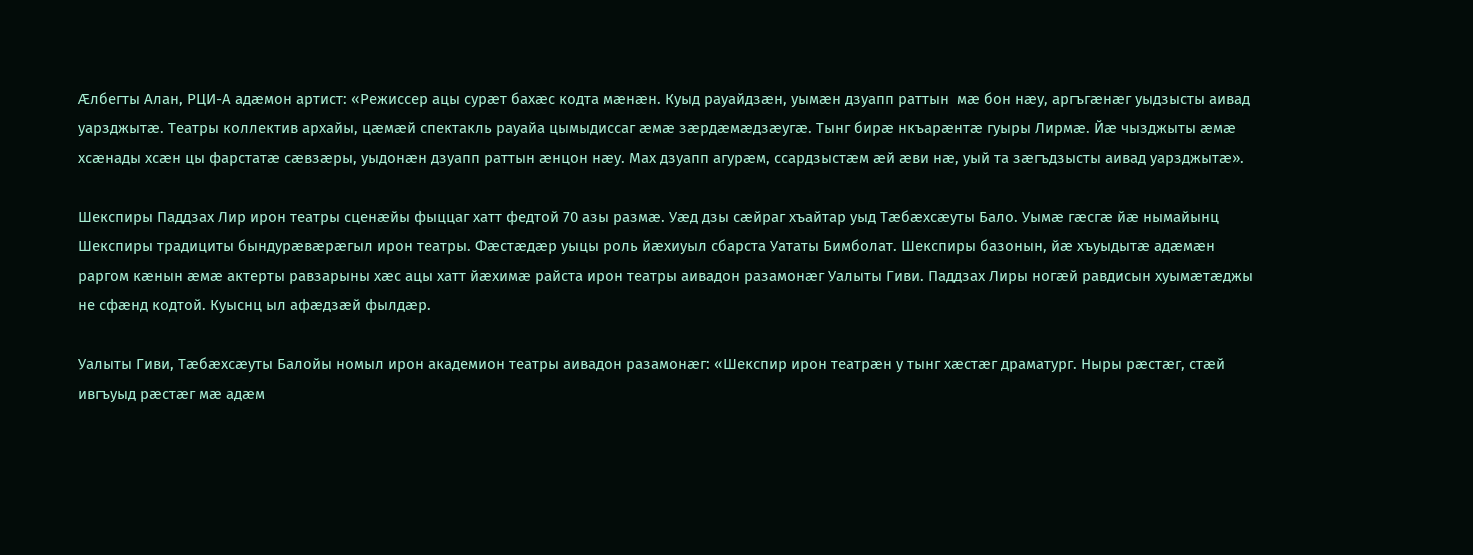Æлбегты Алан, РЦИ-А адæмон артист: «Режиссер ацы сурæт бахæс кодта мæнæн. Куыд рауайдзæн, уымæн дзуапп раттын  мæ бон нæу, аргъгæнæг уыдзысты аивад уарзджытæ. Театры коллектив архайы, цæмæй спектакль рауайа цымыдиссаг æмæ зæрдæмæдзæугæ. Тынг бирæ нкъарæнтæ гуыры Лирмæ. Йæ чызджыты æмæ хсæнады хсæн цы фарстатæ сæвзæры, уыдонæн дзуапп раттын æнцон нæу. Мах дзуапп агурæм, ссардзыстæм æй æви нæ, уый та зæгъдзысты аивад уарзджытæ».

Шекспиры Паддзах Лир ирон театры сценæйы фыццаг хатт федтой 70 азы размæ. Уæд дзы сæйраг хъайтар уыд Тæбæхсæуты Бало. Уымæ гæсгæ йæ нымайынц Шекспиры традициты бындурæвæрæгыл ирон театры. Фæстæдæр уыцы роль йæхиуыл сбарста Уататы Бимболат. Шекспиры базонын, йæ хъуыдытæ адæмæн раргом кæнын æмæ актерты равзарыны хæс ацы хатт йæхимæ райста ирон театры аивадон разамонæг Уалыты Гиви. Паддзах Лиры ногæй равдисын хуымæтæджы не сфæнд кодтой. Куыснц ыл афæдзæй фылдæр.

Уалыты Гиви, Тæбæхсæуты Балойы номыл ирон академион театры аивадон разамонæг: «Шекспир ирон театрæн у тынг хæстæг драматург. Ныры рæстæг, стæй ивгъуыд рæстæг мæ адæм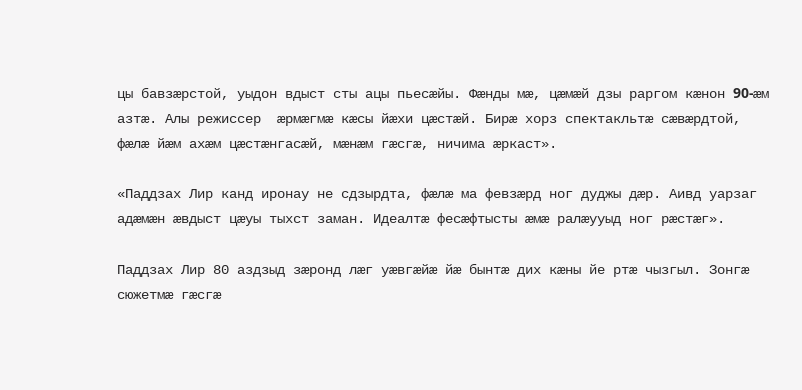цы бавзæрстой, уыдон вдыст сты ацы пьесæйы. Фæнды мæ, цæмæй дзы раргом кæнон 90-æм азтæ. Алы режиссер  æрмæгмæ кæсы йæхи цæстæй. Бирæ хорз спектакльтæ сæвæрдтой, фæлæ йæм ахæм цæстæнгасæй, мæнæм гæсгæ, ничима æркаст».

«Паддзах Лир канд иронау не сдзырдта, фæлæ ма февзæрд ног дуджы дæр. Аивд уарзаг адæмæн æвдыст цæуы тыхст заман. Идеалтæ фесæфтысты æмæ ралæууыд ног рæстæг».

Паддзах Лир 80 аздзыд зæронд лæг уæвгæйæ йæ бынтæ дих кæны йе ртæ чызгыл. Зонгæ сюжетмæ гæсгæ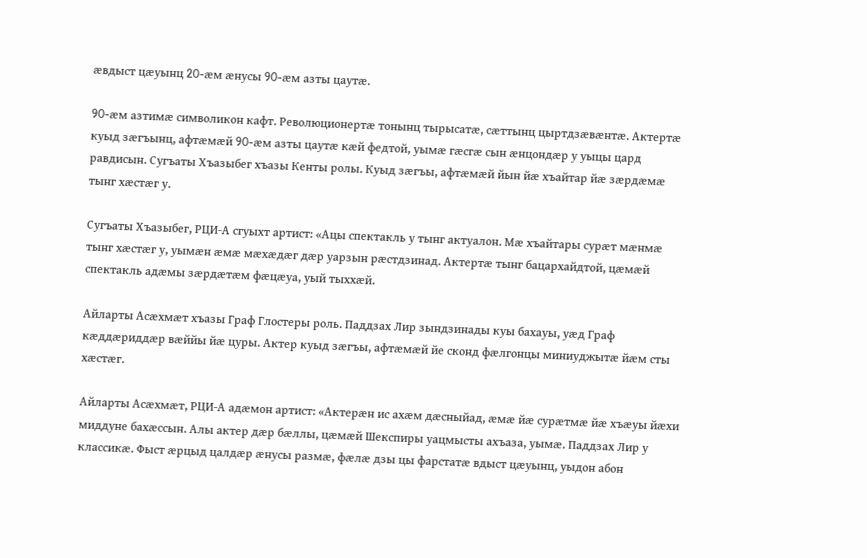æвдыст цæуынц 20-æм æнусы 90-æм азты цаутæ.

90-æм азтимæ символикон кафт. Революционертæ тонынц тырысатæ, сæттынц цыртдзæвæнтæ. Актертæ куыд зæгъынц, афтæмæй 90-æм азты цаутæ кæй федтой, уымæ гæсгæ сын æнцондæр у уыцы цард равдисын. Сугъаты Хъазыбег хъазы Кенты ролы. Куыд зæгъы, афтæмæй йын йæ хъайтар йæ зæрдæмæ тынг хæстæг у.

Сугъаты Хъазыбег, РЦИ-А сгуыхт артист: «Ацы спектакль у тынг актуалон. Мæ хъайтары сурæт мæнмæ тынг хæстæг у, уымæн æмæ мæхæдæг дæр уарзын рæстдзинад. Актертæ тынг бацархайдтой, цæмæй спектакль адæмы зæрдæтæм фæцæуа, уый тыххæй.

Айларты Асæхмæт хъазы Граф Глостеры роль. Паддзах Лир зындзинады куы бахауы, уæд Граф кæддæриддæр вæййы йæ цуры. Актер куыд зæгъы, афтæмæй йе сконд фæлгонцы миниуджытæ йæм сты хæстæг.

Айларты Асæхмæт, РЦИ-А адæмон артист: «Актерæн ис ахæм дæсныйад, æмæ йæ сурæтмæ йæ хъæуы йæхи миддуне бахæссын. Алы актер дæр бæллы, цæмæй Шекспиры уацмысты ахъаза, уымæ. Паддзах Лир у классикæ. Фыст æрцыд цалдæр æнусы размæ, фæлæ дзы цы фарстатæ вдыст цæуынц, уыдон абон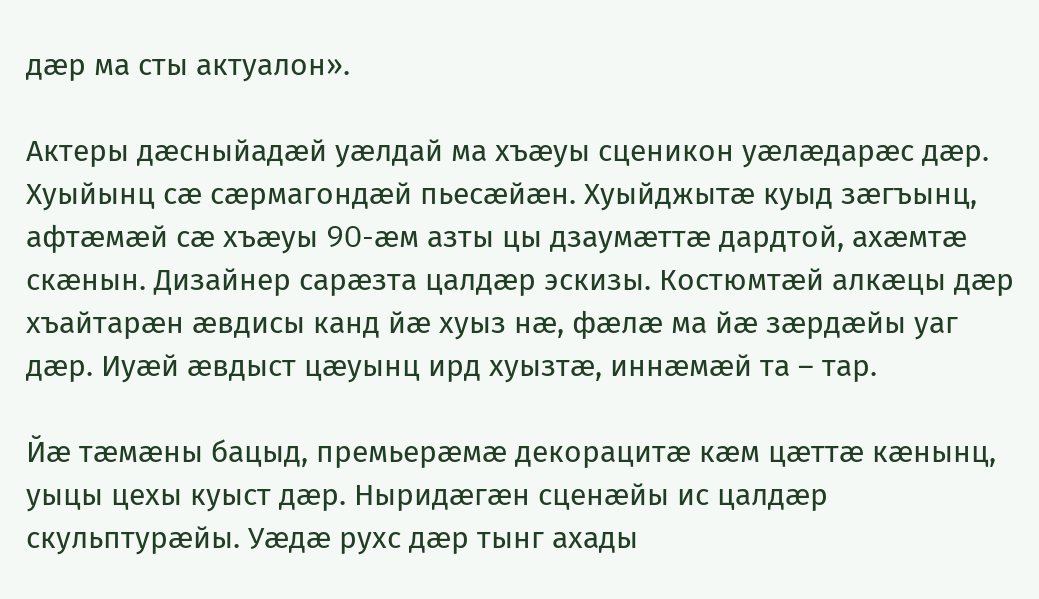дæр ма сты актуалон».

Актеры дæсныйадæй уæлдай ма хъæуы сценикон уæлæдарæс дæр. Хуыйынц сæ сæрмагондæй пьесæйæн. Хуыйджытæ куыд зæгъынц, афтæмæй сæ хъæуы 90-æм азты цы дзаумæттæ дардтой, ахæмтæ скæнын. Дизайнер сарæзта цалдæр эскизы. Костюмтæй алкæцы дæр хъайтарæн æвдисы канд йæ хуыз нæ, фæлæ ма йæ зæрдæйы уаг дæр. Иуæй æвдыст цæуынц ирд хуызтæ, иннæмæй та – тар.

Йæ тæмæны бацыд, премьерæмæ декорацитæ кæм цæттæ кæнынц, уыцы цехы куыст дæр. Ныридæгæн сценæйы ис цалдæр скульптурæйы. Уæдæ рухс дæр тынг ахады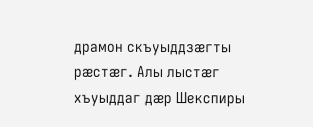драмон скъуыддзæгты рæстæг. Алы лыстæг хъуыддаг дæр Шекспиры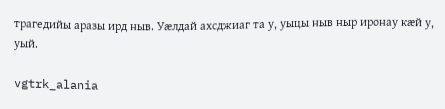трагедийы аразы ирд ныв. Уæлдай ахсджиаг та у, уыцы ныв ныр иронау кæй у, уый.

vgtrk_alania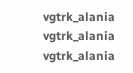vgtrk_alania
vgtrk_alania
vgtrk_alania